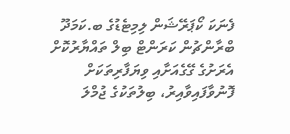ފެނަކަ ކޯޕަރޭޝަން ލިމިޓެޑުގެ ބ.ކަމަދޫ ބްރާންޗުން ކަރަންޓް ބިލް ތައްޔާރުކޮށް އެރަށުގެ ގޭގެއަށާއި ވިޔަފާރިތަކަށް ފޮނުވާފައިވާއިރު، ބިލުތަކުގެ ޖުމްލަ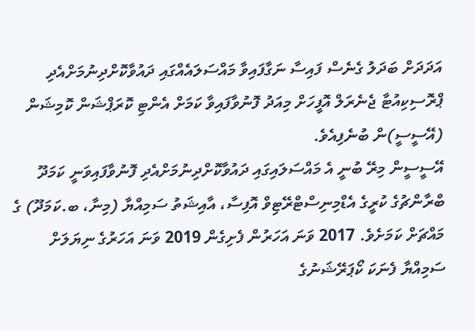އަދަދަށް ބަދަލު ގެނެސް ފައިސާ ނަގާފައިވާ މައްސަލައެއްގައި ދައުވާކޮށްދިނުމަށްއެދި ޕްރޮސިކިއުޓާ ޖެނެރަލް އޮފީހަށް މިއަދު ފޮނުވާފައިވާ ކަމަށް އެންޓި ކޮރަޕްޝަން ކޮމިޝަން (އޭސީސީ)ން ބުނެފިއެވެ.
އޭސީސީން މިރޭ ބުނީ އެ މައްސަލައިގައި ދައުވާކޮށްދިނުމަށްއެދި ފޮނުވާފައިވަނީ ކަމަދޫ ބްރާންޗުގެ ކުރީގެ އެޑްމިނިސްޓްރޭޓިވް އޮފިސާ، އާއިޝަތު ސަމިއްޔާ (މިނާ، ބ.ކަމަދޫ) ގެ މައްޗަށް ކަމަށެވެ. 2017 ވަނަ އަހަރުން ފެށިގެން 2019 ވަނަ އަހަރުގެ ނިޔަލަށް ސަމިއްޔާ ފެނަކަ ކޯޕަރޭޝަނުގެ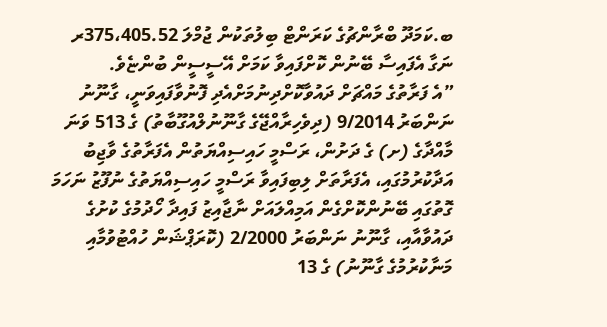ބ.ކަމަދޫ ބްރާންޗުގެ ކަރަންޓް ބިލުތަކުން ޖުމްލަ 375،405.52ރ ނަގާ އެފައިސާ ބޭނުން ކޮށްފައިވާ ކަމަށް އޭސީސީން ބުންޏެވެ.
”އެ ފަރާތުގެ މައްޗަށް ދައުވާކޮށްދިނުމަށްއެދި ފޮނުވާފައިވަނީ، ގާނޫނު ނަންބަރު 9/2014 (ދިވެހިރާއްޖޭގެ ގާނޫނުލްއުގޫބާތު) ގެ 513 ވަނަ މާއްދާގެ (ށ) ގެ ދަށުން، ރަސްމީ ހައިސިއްޔަތުން އެފަރާތުގެ ވާޖިބު އަދާކުރުމުގައި، އެފަރާތަށް ލިބިފައިވާ ރަސްމީ ހައިސިއްޔަތުގެ ނުފޫޒު ނަހަމަ ގޮތުގައި ބޭނުންކޮށްގެން އަމިއްލައަށް ނާޖާއިޒު ފައިދާ ހޯދުމުގެ ކުށުގެ ދައުވާއާއި، ގާނޫނު ނަންބަރު 2/2000 (ކޮރަޕްޝަން ހުއްޓުވުމާއި މަނާކުރުމުގެ ގާނޫނު) ގެ 13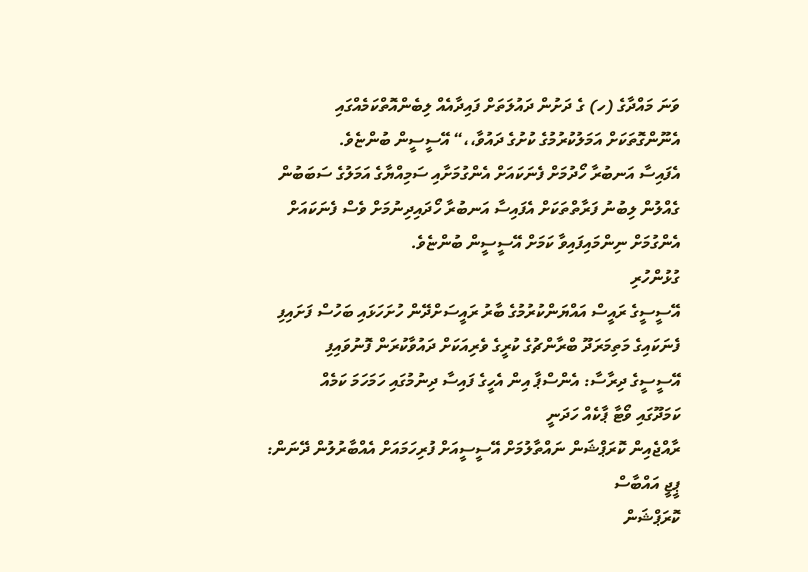ވަނަ މައްދާގެ (ހ) ގެ ދަށުން ދައުލަތަށް ފައިދާއެއް ލިބެންއޮތްކަމެއްގައި އެނޫންގޮތަކަށް އަމަލުކުރުމުގެ ކުށުގެ ދައުވާ،،“ އޭސީސީން ބުންޏެވެ.
އެފައިސާ އަނބުރާ ހޯދުމަށް ފެނަކައަށް އެންގުމަށާއި ސަމިއްޔާގެ އަމަލުގެ ސަބަބުން ގެއްލުން ލިބުނު ފަރާތްތަކަށް އެފައިސާ އަނބުރާ ހޯދައިދިނުމަށް ވެސް ފެނަކައަށް އެންގުމަށް ނިންމައިފައިވާ ކަމަށް އޭސީސީން ބުންޏެވެ.
ގުޅުންހުރި
އޭސީސީގެ ރައީސް އައްޔަންކުރުމުގެ ބާރު ރައީސަށްދޭން ހުށަހަޅައި ބަހުސް ފަށައިފި
ފެނަކައިގެ މަތިމަރަދޫ ބްރާންޗުގެ ކުރީގެ ވެރިއަކަށް ދައުވާކުރަން ފޮނުވައިފި
އޭސީސީގެ ދިރާސާ: އެންސްޕާ އިން އެހީގެ ފައިސާ ދިނުމުގައި ހަމަހަމަ ކަމެއް
ކަމަދޫގައި ވޯޓާ ޕާކެއް ހަދަނީ
ރާއްޖެއިން ކޮރަޕްޝަން ނައްތާލުމަށް އޭސީސީއަށް ފުރިހަމައަށް އެއްބާރުލުން ދޭނަން: ޕީޖީ އައްބާސް
ކޮރަޕްޝަން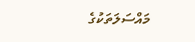މައްސަލަތަކުގެ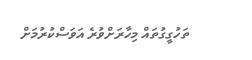ތަހުގީގުތައް މިހާރަށްވުރެ އަވަސްކުރުމަށް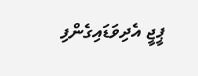ޕީޖީ އެދިވަޑައިގެންފި